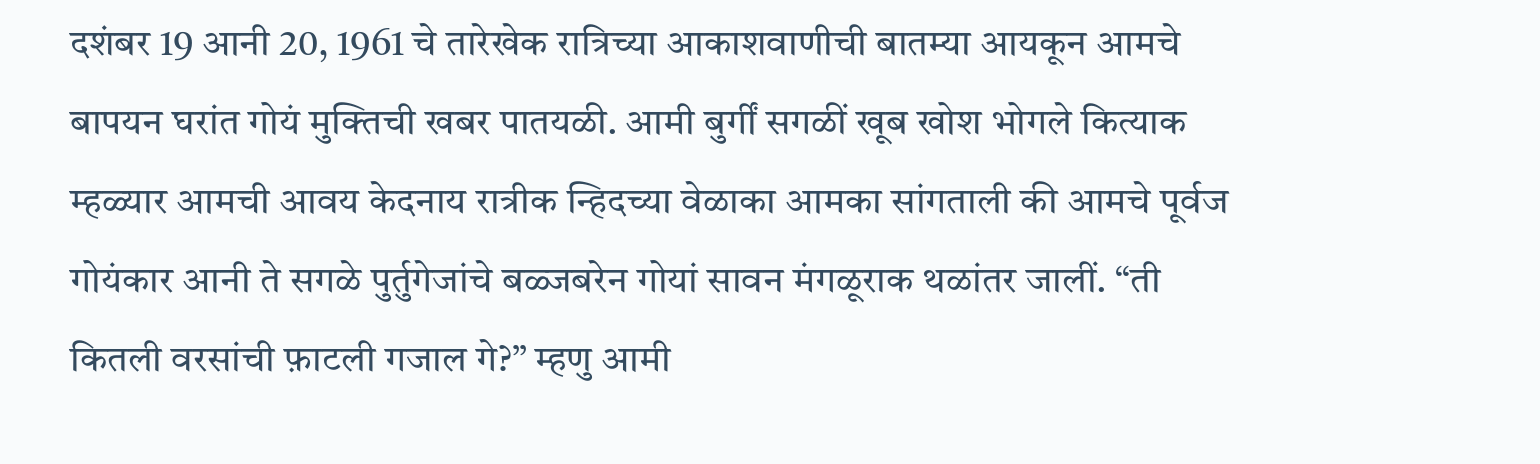दशंबर 19 आनी 20, 1961 चे तारेखेक रात्रिच्या आकाशवाणीची बातम्या आयकून आमचे बापयन घरांत गोयं मुक्तिची खबर पातयळी. आमी बुर्गीं सगळीं खूब खोश भोगले कित्याक म्हळ्यार आमची आवय केदनाय रात्रीक न्हिदच्या वेळाका आमका सांगताली की आमचे पूर्वज गोयंकार आनी ते सगळे पुर्तुगेजांचे बळ्जबरेन गोयां सावन मंगळूराक थळांतर जालीं. “ती कितली वरसांची फ़ाटली गजाल गे?” म्हणु आमी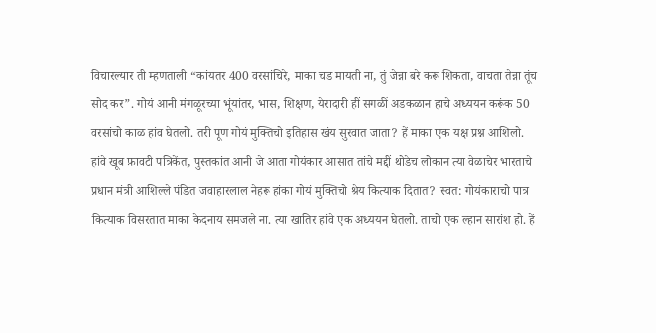विचारल्यार ती म्हणताली “कांयतर 400 वरसांचिरे, माका चड मायती ना, तुं जेन्ना बरे करू शिकता, वाचता तेन्ना तूंच सोद कर”. गोयं आनी मंगळूरच्या भूंयांतर, भास, शिक्षण, येरादारी हीं सगळीं अडकळान हाचे अध्ययन करूंक 50 वरसांचो काळ हांव घेतलो. तरी पूण गोयं मुक्तिचो इतिहास खंय सुरवात जाता? हें माका एक यक्ष प्रश्न आशिलो. हांवे खूब फ़ावटी पत्रिकेंत, पुस्तकांत आनी जे आता गोयंकार आसात तांचे मद्दीं थोडेच लोकान त्या वेळाचेर भारताचे प्रधान मंत्री आशिल्ले पंडित जवाहारलाल नेहरू हांका गोयं मुक्तिचो श्रेय कित्याक दितात? स्वत: गोयंकाराचो पात्र कित्याक विसरतात माका केदनाय समजले ना. त्या खातिर हांवे एक अध्ययन घेतलो. ताचो एक ल्हान सारांश हो. हें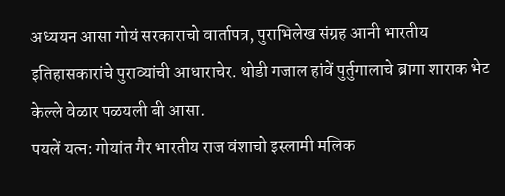अध्ययन आसा गोयं सरकाराचो वार्तापत्र, पुराभिलेख संग्रह आनी भारतीय इतिहासकारांचे पुराव्यांची आधाराचेर. थोडी गजाल हांवें पुर्तुगालाचे ब्रागा शाराक भेट केल्ले वेळार पळयली बी आसा.
पयलें यत्न: गोयांत गैर भारतीय राज वंशाचो इस्लामी मलिक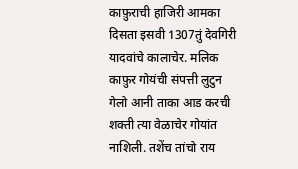काफ़ुराची हाजिरी आमका दिसता इसवी 1307तुं देवगिरी यादवांचे कालाचेर. मलिक काफ़ुर गोयंची संपत्ती लुटुन गेलो आनी ताका आड करची शक्ती त्या वेळाचेर गोयांत नाशिली. तशेंच तांचो राय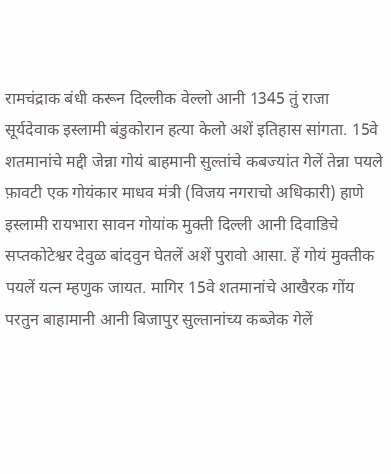रामचंद्राक बंधी करून दिल्लीक वेल्लो आनी 1345 तुं राजा सूर्यदेवाक इस्लामी बंडुकोरान हत्या केलो अशें इतिहास सांगता. 15वे शतमानांचे मद्दी जेन्ना गोयं बाहमानी सुल्तांचे कबज्यांत गेलें तेन्ना पयले फ़ावटी एक गोयंकार माधव मंत्री (विजय नगराचो अधिकारी) हाणे इस्लामी रायभारा सावन गोयांक मुक्ती दिल्ली आनी दिवाडिचे सप्तकोटेश्वर देवुळ बांदवुन घेतलें अशें पुरावो आसा. हें गोयं मुक्तीक पयलें यत्न म्हणुक जायत. मागिर 15वे शतमानांचे आखैरक गोंय परतुन बाहामानी आनी बिजापुर सुल्तानांच्य कब्जेक गेलें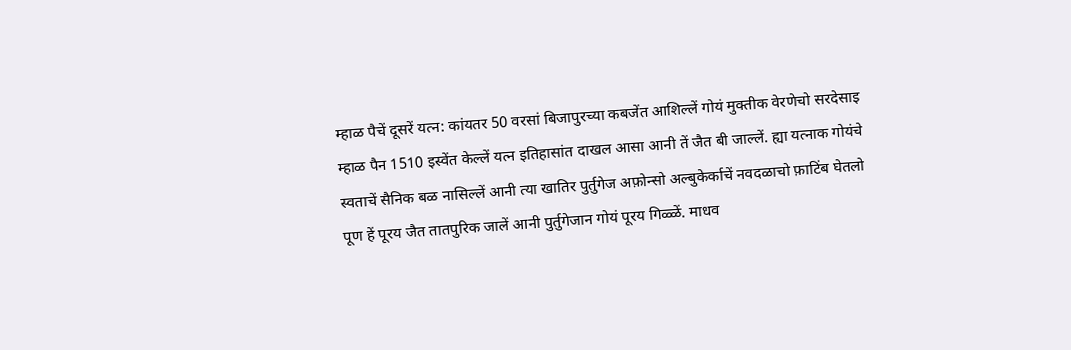म्हाळ पैचें दूसरें यत्न: कांयतर 50 वरसां बिजापुरच्या कबजेंत आशिल्लें गोयं मुक्तीक वेरणेचो सरदेसाइ म्हाळ पैन 1510 इस्वेंत केल्लें यत्न इतिहासांत दाखल आसा आनी तें जैत बी जाल्लें. ह्या यत्नाक गोयंचे स्वताचें सैनिक बळ नासिल्लें आनी त्या खातिर पुर्तुगेज अफ़ोन्सो अल्बुकेर्काचें नवदळाचो फ़ाटिंब घेतलो पूण हें पूरय जैत तातपुरिक जालें आनी पुर्तुगेजान गोयं पूरय गिळ्ळें. माधव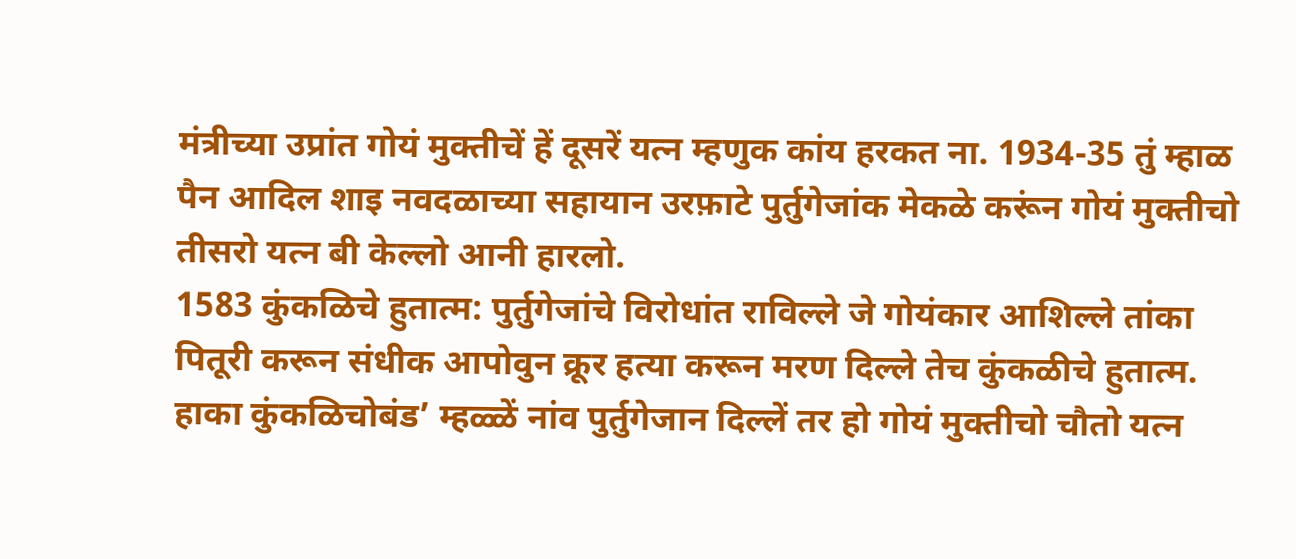मंत्रीच्या उप्रांत गोयं मुक्तीचें हें दूसरें यत्न म्हणुक कांय हरकत ना. 1934-35 तुं म्हाळ पैन आदिल शाइ नवदळाच्या सहायान उरफ़ाटे पुर्तुगेजांक मेकळे करूंन गोयं मुक्तीचो तीसरो यत्न बी केल्लो आनी हारलो.
1583 कुंकळिचे हुतात्म: पुर्तुगेजांचे विरोधांत राविल्ले जे गोयंकार आशिल्ले तांका पितूरी करून संधीक आपोवुन क्रूर हत्या करून मरण दिल्ले तेच कुंकळीचे हुतात्म. हाका कुंकळिचोबंड’ म्हळ्ळें नांव पुर्तुगेजान दिल्लें तर हो गोयं मुक्तीचो चौतो यत्न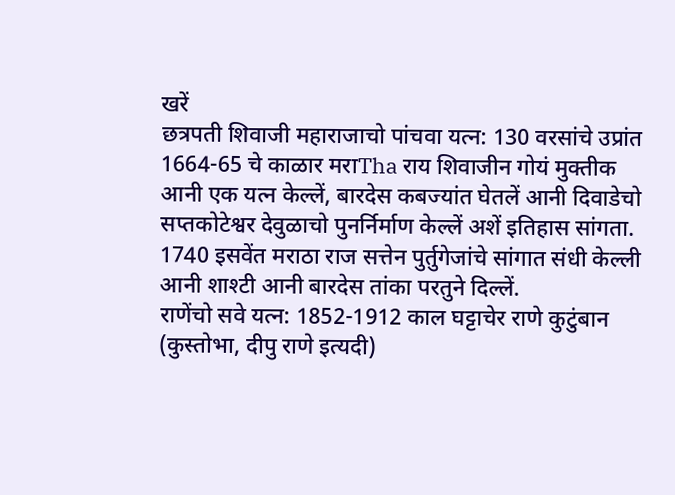खरें
छत्रपती शिवाजी महाराजाचो पांचवा यत्न: 130 वरसांचे उप्रांत 1664-65 चे काळार मराTha राय शिवाजीन गोयं मुक्तीक आनी एक यत्न केल्लें, बारदेस कबज्यांत घेतलें आनी दिवाडेचो सप्तकोटेश्वर देवुळाचो पुनर्निर्माण केल्लें अशें इतिहास सांगता. 1740 इसवेंत मराठा राज सत्तेन पुर्तुगेजांचे सांगात संधी केल्ली आनी शाश्टी आनी बारदेस तांका परतुने दिल्लें.
राणेंचो सवे यत्न: 1852-1912 काल घट्टाचेर राणे कुटुंबान (कुस्तोभा, दीपु राणे इत्यदी)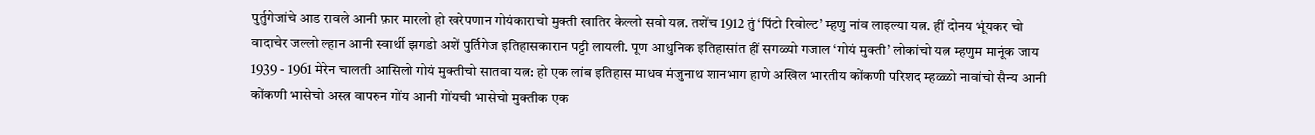पुर्तुगेजांचे आड रावले आनी फ़ार मारलो हो खरेपणान गोयंकाराचो मुक्ती खातिर केल्लो सवो यत्न. तशेंच 1912 तुं ‘पिंटो रिवोल्ट’ म्हणु नांव लाइल्या यत्न. हीं दोनय भूंयकर चो वादाचेर जल्लो ल्हान आनी स्वार्थी झगडो अशें पुर्तिगेज इतिहासकारान पट्टी लायली. पूण आधुनिक इतिहासांत हीं सगळ्यो गजाल ‘गोयं मुक्ती’ लोकांचो यत्न म्हणुम मानूंक जाय
1939 - 1961 मेरेन चालती आसिलो गोयं मुक्तीचो सातवा यत्न: हो एक लांब इतिहास माधव मंजुनाथ शानभाग हाणे अखिल भारतीय कोंकणी परिशद म्हळ्ळो नावांचो सैन्य आनी कोंकणी भासेचो अस्त्र वापरुन गोंय आनी गोंयची भासेचो मुक्तीक एक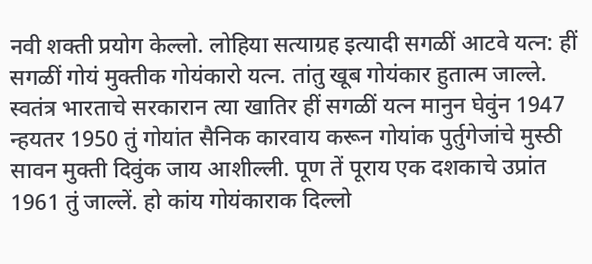नवी शक्ती प्रयोग केल्लो. लोहिया सत्याग्रह इत्यादी सगळीं आटवे यत्न: हीं सगळीं गोयं मुक्तीक गोयंकारो यत्न. तांतु खूब गोयंकार हुतात्म जाल्ले. स्वतंत्र भारताचे सरकारान त्या खातिर हीं सगळीं यत्न मानुन घेवुंन 1947 न्हयतर 1950 तुं गोयांत सैनिक कारवाय करून गोयांक पुर्तुगेजांचे मुस्ठी सावन मुक्ती दिवुंक जाय आशील्ली. पूण तें पूराय एक दशकाचे उप्रांत 1961 तुं जाल्लें. हो कांय गोयंकाराक दिल्लो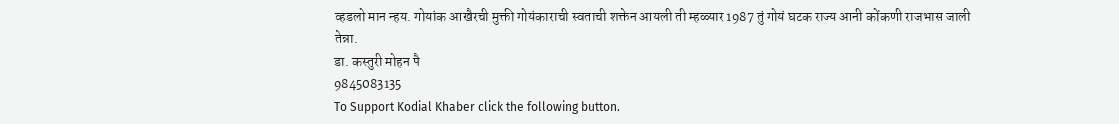व्हडलो मान न्हय. गोयांक आखैरची मुक्ती गोयंकाराची स्वताची शक्तेन आयली ती म्हळ्यार 1987 तुं गोयं घटक राज्य आनी कोंकणी राजभास जाली तेन्ना.
डा. कस्तुरी मोहन पै
9845083135
To Support Kodial Khaber click the following button.